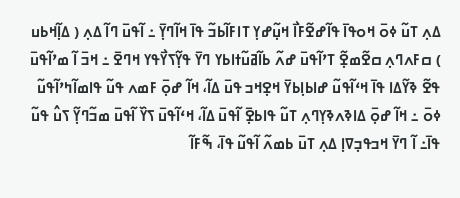ߡߍ߲ ߠߎ߬ ߦߋ߫ ߞߋߟߊ߫ ߟߊ߬ߝߐ߬ߓߊ߯ ߞߎ߲߬ߝߌ߲ ߠߊߓߊ߬ߕߏ߬ ߟߊ߫ ߞߊ߬ߣߌ߲߫ ߸ ߊ߬ߟߎ߫ ߣߊ߬ ߡߍ߲ ( ߡߊ߲߬ߞߕߎ ) ߛߓߍߣߍ߲ ߛߐ߬ߘߐ߲߬ ߠߴߊ߬ߟߎ߫ ߝߍ߬ ߕߊ߬ߥߎ߬ߙߊߕߌ ߣߌ߫ ߟߌ߲߬ߖߌ߯ߟߌ ߞߣߐ߫ ߸ ߞߏ߫ ߊ߬ ߘߴߊ߬ߟߎ߫ ߟߐ߬ ߢߌ߬ߡߊ ߟߊ߫ ߞߵߊ߬ߟߎ߬ ߝߊߕߊ߲ߕߌ߫ ߞߐ߲ߞߏ ߟߎ߫ ߡߊ߬، ߞߊ߬ ߝߋ߲߫ ߓߘߍ ߟߎ߬ ߟߊߘߊ߬ߤߴߊ߬ߟߎ߬ ߦߋ߫ ߸ ߞߊ߬ ߝߋ߲߫ ߡߊߢߍߢߌ߲ߣߍ߲ ߠߎ߬ ߟߊߕߐ߲߫ ߊ߬ߟߎ߫ ߡߊ߬، ߞߵߊ߬ߟߎ߫ ߖߌ߰ ߊ߬ߟߎ߫ ߘߏ߬ߣߌ߲߬ ߖߎ߮ ߟߎ߬ ߟߊ߫߸ ߊ߬ ߣߌ߫ ߞߏߟߏ߲ߜߊ߲ ߡߍ߲ ߠߎ߫ ߕߘߍ߬ ߊ߬ߟߎ߬ ߟߊ߫، ߒ߬ߓߊ߬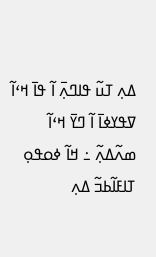ߡߍ߲ ߠߎ߬ ߟߊߣߍ߲߫ ߊ߬ ߟߊ߫ ߞߵߊ߬ ߜߟߌߦߊ߫ ߊ߬ ߣߌ߫ ߞߵߊ߬ ߘߍ߬ߡߍ߲߬ ߸ ߞߊ߬ ߦߋߟߋ߲ ߠߊߓߊ߬ߕߏ߬ ߡߍ߲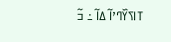ߠߊߖߌ߰ߣߴߊ߬ ߡߊ߬ ߸ ߏ߬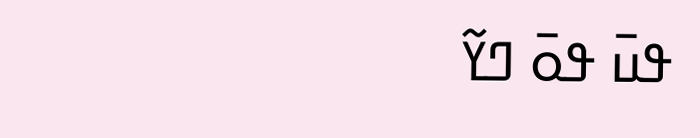ߟߎ߫ ߟߋ߫ ߣߌ߬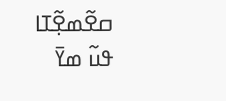ߛߐ߬ߘߐ߲߬ߠߊ ߟߎ߬ ߘߌ߫